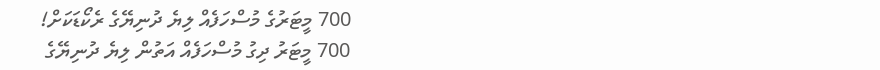700 މީޓަރުގެ މުސްހަފެއް ލިޔެ ދުނިޔޭގެ ރެކޯޑަކަށް!
700 މީޓަރު ދިގު މުސްހަފެއް އަތުން ލިޔެ ދުނިޔޭގެ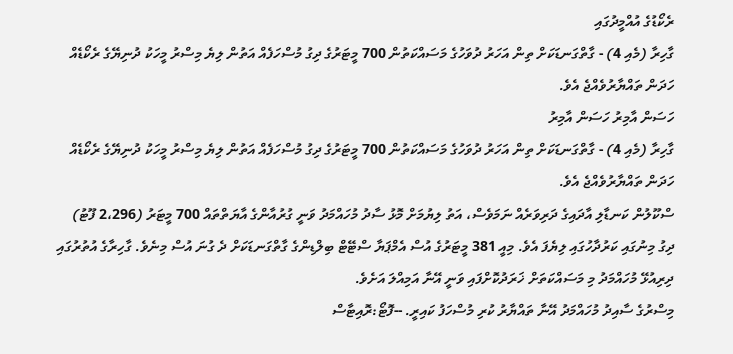ރެކޯޑުގެ އުއްމީދުގައި
ގާހިރާ (މެއި 4) - ގާތްގަނޑަކަށް ތިން އަހަރު ދުވަހުގެ މަސައްކަތުން 700 މީޓަރުގެ ދިގު މުސްހަފެއް އަތުން ލިޔެ މިސްރު މީހަކު ދުނިޔޭގެ ރެކޯޑެއް ހަދަން ތައްޔާރުވެއްޖެ އެވެ.
ހަސަން އާމިރު ހަސަން އާމިރު
ގާހިރާ (މެއި 4) - ގާތްގަނޑަކަށް ތިން އަހަރު ދުވަހުގެ މަސައްކަތުން 700 މީޓަރުގެ ދިގު މުސްހަފެއް އަތުން ލިޔެ މިސްރު މީހަކު ދުނިޔޭގެ ރެކޯޑެއް ހަދަން ތައްޔާރުވެއްޖެ އެވެ.
ސްކޫލުން ކަނޑާލި އާދައިގެ ދަރިވަރެއް ނަމަވެސް، އަތު ލިޔުމަށް މޮޅު ސާދު މުހައްމަދު ވަނީ ގުރުއާންގެ އާޔަތްތައް 700 މީޓަރު (2،296 ފޫޓު) ދިގު މިނުގައި ކަރުދާހުގައި ލިޔެފަ އެވެ. މިއީ 381 މީޓަރުގެ އުސް އެމްޕަޔާ ސްޓޭޓް ބިލްޑިންގެ ގާތްގަނޑަކަށް ދެ ގުނަ އުސް މިނެވެ. ގާހިރާގެ އުތުރުގައި ދިރިއުޅޭ މުހައްމަދު މި މަސައްކަތަށް ޚަރަދުކޮށްފައި ވަނީ އޭނާ އަމިއްލަ އަށެވެ.
މިސްރުގެ ސާއިދު މުހައްމަދު އޭނާ ތައްޔާރު ކުރި މުސްހަފު ކައިރީ. --ފޮޓޯ:ރޮއިޓާސް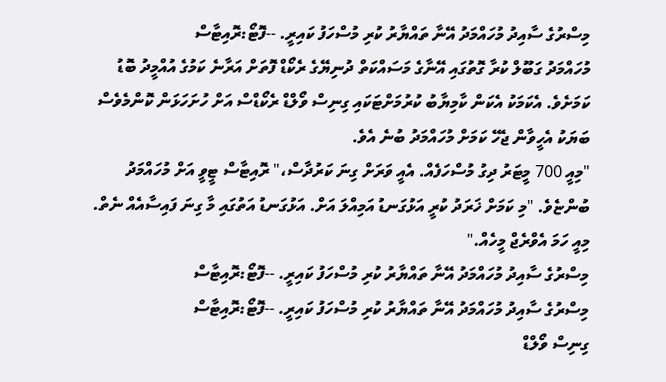މިސްރުގެ ސާއިދު މުހައްމަދު އޭނާ ތައްޔާރު ކުރި މުސްހަފު ކައިރީ. --ފޮޓޯ:ރޮއިޓާސް
މުހައްމަދު ގަބޫލް ކުރާ ގޮތުގައި އޭނާގެ މަސައްކަތް ދުނިޔޭގެ ރެކޯޑް ފޮތަށް އަރާނެ ކަމުގެ އުއްމީދު ބޮޑު ކަމަށެވެ. އެކަމަކު އެކަން ކާމިޔާބު ކުރުމަށްޓަކައި ގިނިސް ވޯލްޑް ރެކޯޑްސް އަށް ހުށަހަޅަން ކޮންމެވެސް ބަޔަކު އެހީވާން ޖެހޭ ކަމަށް މުހައްމަދު ބުނެ އެވެ.
"މިއީ 700 މީޓަރު ދިގު މުސްހަފެއް. އެއީ ވަރަށް ގިނަ ކަރުދާސް،" ރޮއިޓާސް ޓީވީ އަށް މުހައްމަދު ބުންޏެވެ. "މި ކަމަށް ޚަރަދު ކުރީ އަޅުގަނޑު އަމިއްލަ އަށް. އަޅުގަނޑު އަތުގައި މާ ގިނަ ފައިސާއެއް ނެތް. މިއީ ހަމަ އެވްރެޖް މީހެއް."
މިސްރުގެ ސާއިދު މުހައްމަދު އޭނާ ތައްޔާރު ކުރި މުސްހަފު ކައިރީ. --ފޮޓޯ:ރޮއިޓާސް
މިސްރުގެ ސާއިދު މުހައްމަދު އޭނާ ތައްޔާރު ކުރި މުސްހަފު ކައިރީ. --ފޮޓޯ:ރޮއިޓާސް
ގިނިސް ވޯލްޑް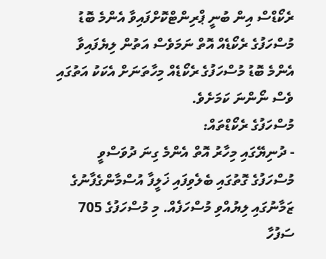ރެކޯޑްސް އިން ބުނީ ޕްރިންޓްކޮށްފައިވާ އެންމެ ބޮޑު މުސްހަފުގެ ރެކޯޑެއް އޮތް ނަމަވެސް އަތުން ލިޔެފައިވާ އެންމެ ބޮޑު މުސްހަފުގެ ރެކޯޑެއް މިހާތަނަށް އެކަކު އަތުގައި ވެސް ނޯންނަ ކަމަށެވެ.
މުސްހަފުގެ ރެކޯޑްތައް:
- ދުނިޔޭގައި މިހާރު އޮތް އެންމެ ގިނަ ދުވަސްވީ މުސްހަފުގެ ގޮތުގައި ބެލެވިފައި ޚަލީފާ އުސްމާންގެފާނުގެ ޒަމާނުގައި ލިޔުއްވި މުސްހަފެއް. މި މުސްހަފުގެ 705 ސަފުހާ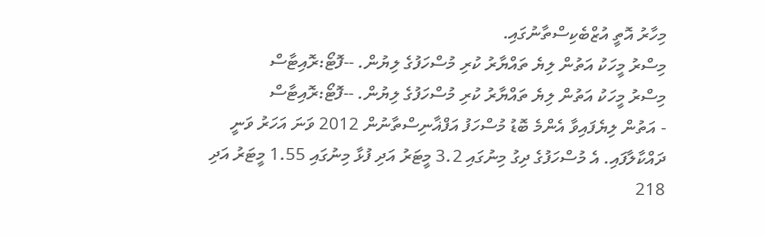މިހާރު އޮތީ އުޒްބެކިސްތާނުގައި.
މިސްރު މީހަކު އަތުން ލިޔެ ތައްޔާރު ކުރި މުސްހަފުގެ ލިޔުން. --ފޮޓޯ:ރޮއިޓާސް
މިސްރު މީހަކު އަތުން ލިޔެ ތައްޔާރު ކުރި މުސްހަފުގެ ލިޔުން. --ފޮޓޯ:ރޮއިޓާސް
- އަތުން ލިޔެފައިވާ އެންމެ ބޮޑު މުސްހަފު އަފްޣާނިސްތާނުން 2012 ވަނަ އަހަރު ވަނީ ދައްކާލާފައި. އެ މުސްހަފުގެ ދިގު މިނުގައި 3.2 މީޓަރު އަދި ފުޅާ މިނުގައި 1.55 މީޓަރު އަދި 218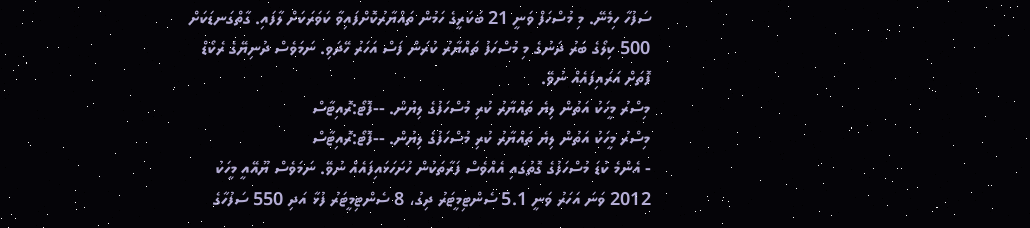ސަފުހާ ހިމެނޭ. މި މުސްހަފް ވަނީ 21 ބަކަރީގެ ހަމުން ތައްޔާރުކޮށްފައިވާ ކަވަރަކަށް ލާފައި. ގާތްގަނޑަކަށް 500 ކިލޯގެ ބަރު ދަނުގެ މި މުސްހަފު ތައްޔާރު ކުރަން ފަސް އަހަރު ހޭދަވި. ނަމަވެސް ދުނިޔޭގެ ރެކޯޑް ފޮތަށް އަރައިފައެއް ނުވޭ.
މިސްރު މީހަކު އަތުން ލިޔެ ތައްޔާރު ކުރި މުސްހަފުގެ ލިޔުން. --ފޮޓޯ:ރޮއިޓާސް
މިސްރު މީހަކު އަތުން ލިޔެ ތައްޔާރު ކުރި މުސްހަފުގެ ލިޔުން. --ފޮޓޯ:ރޮއިޓާސް
- އެންމެ ކުޑަ މުސްހަފުގެ ގޮތުގައި އެއްވެސް ފަރާތަކުން ހުށަހަޅައިފައެއް ނުވޭ. ނަމަވެސް ޔޫއޭއީ މީހަކު 2012 ވަނަ އަހަރު ވަނީ 5.1 ސެންޓިމީޓަރު ދިގު، 8 ސެންޓިމީޓަރު ފުޅާ އަދި 550 ސަފުހާގެ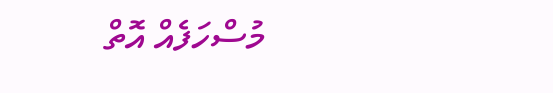މުސްހަފެއް އޮތް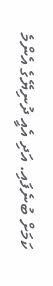ކަމަށް ބުނެފައި. އަދި އެއީ ދުނިޔޭގެ އެންމެ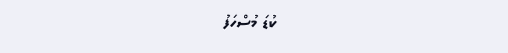ކުޑަ މުސްހަފު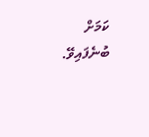ކަމަށް ބުނެފައިވޭ.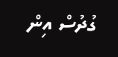ގުދުސް އިން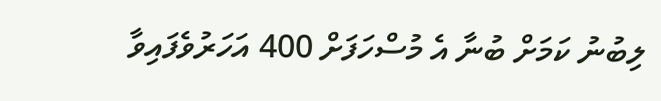ލިބުނު ކަމަށް ބުނާ އެ މުސްހަފަށް 400 އަހަރުވެފައިވާ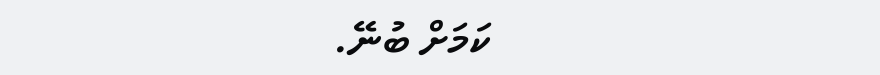ކަމަށް ބުނޭ.